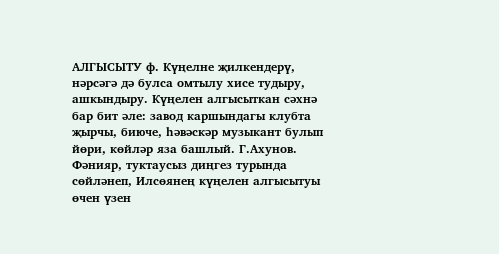АЛГЫСЫТУ ф. Күңелне җилкендерү, нәрсәгә дә булса омтылу хисе тудыру, ашкындыру. Күңелен алгысыткан сәхнә бар бит әле: завод каршындагы клубта җырчы, биюче, һәвәскәр музыкант булып йөри, көйләр яза башлый. Г.Ахунов. Фәнияр, туктаусыз диңгез турында сөйләнеп, Илсөянең күңелен алгысытуы өчен үзен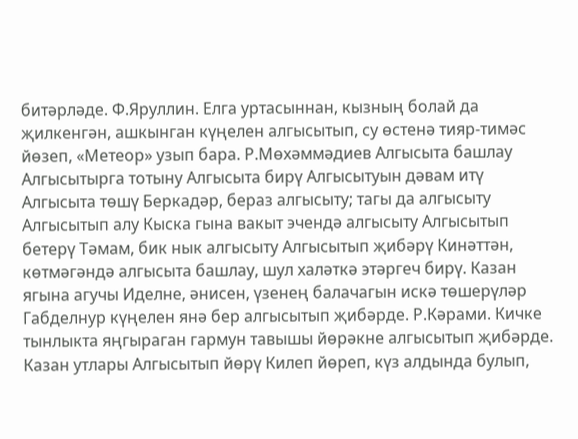битәрләде. Ф.Яруллин. Елга уртасыннан, кызның болай да җилкенгән, ашкынган күңелен алгысытып, су өстенә тияр-тимәс йөзеп, «Метеор» узып бара. Р.Мөхәммәдиев Алгысыта башлау Алгысытырга тотыну Алгысыта бирү Алгысытуын дәвам итү Алгысыта төшү Беркадәр, бераз алгысыту; тагы да алгысыту Алгысытып алу Кыска гына вакыт эчендә алгысыту Алгысытып бетерү Тәмам, бик нык алгысыту Алгысытып җибәрү Кинәттән, көтмәгәндә алгысыта башлау, шул халәткә этәргеч бирү. Казан ягына агучы Иделне, әнисен, үзенең балачагын искә төшерүләр Габделнур күңелен янә бер алгысытып җибәрде. Р.Кәрами. Кичке тынлыкта яңгыраган гармун тавышы йөрәкне алгысытып җибәрде. Казан утлары Алгысытып йөрү Килеп йөреп, күз алдында булып,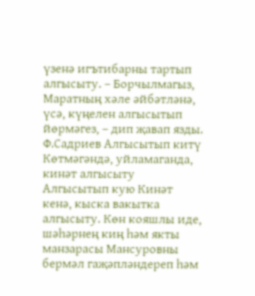үзенә игътибарны тартып алгысыту. – Борчылмагыз, Маратның хәле әйбәтләнә, үсә, күңелен алгысытып йөрмәгез, – дип җавап язды. Ф.Садриев Алгысытып китү Көтмәгәндә, уйламаганда, кинәт алгысыту Алгысытып кую Кинәт кенә, кыска вакытка алгысыту. Көн кояшлы иде, шәһәрнең киң һәм якты манзарасы Мансуровны бермәл гаҗәпләндереп һәм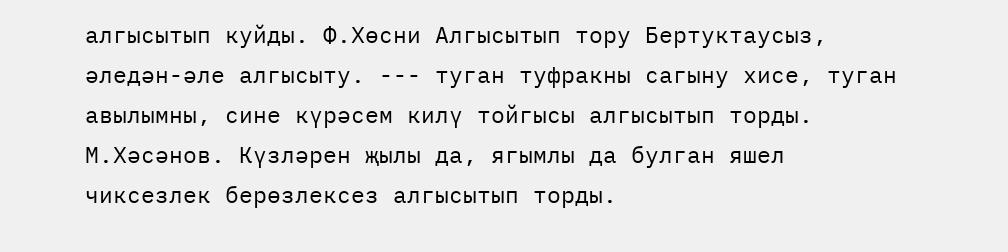алгысытып куйды. Ф.Хөсни Алгысытып тору Бертуктаусыз, әледән-әле алгысыту. --- туган туфракны сагыну хисе, туган авылымны, сине күрәсем килү тойгысы алгысытып торды. М.Хәсәнов. Күзләрен җылы да, ягымлы да булган яшел чиксезлек берөзлексез алгысытып торды.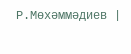Р.Мөхәммәдиев |